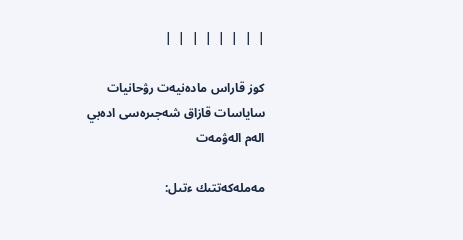|  |  |  |  |  |  |  |

كوز قاراس مادەنيەت رۋحانيات ساياسات قازاق شەجىرەسى ادەبي الەم الەۋمەت

مەملەكەتتىك ءتىل: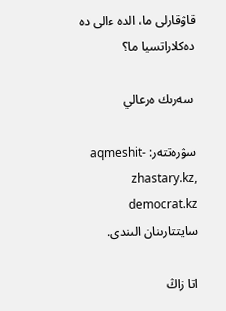قاۋقارلى ما، الدە ءالى دە دەكلاراتسيا ما؟

 سەرىك ەرعالي

سۋرەتتەر: aqmeshit-zhastary.kz, democrat.kz سايتتارىنان الىندى.

اتا زاڭ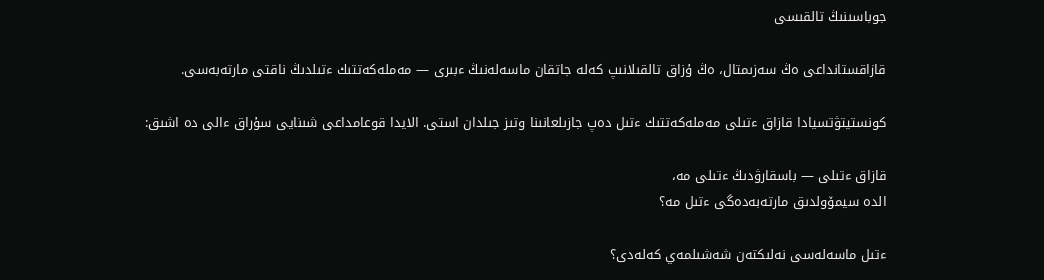جوباسىنىڭ تالقىسى

قازاقستانداعى ەڭ سەزىمتال، ەڭ ۇزاق تالقىلانىپ كەلە جاتقان ماسەلەنىڭ ءبىرى — مەملەكەتتىك ءتىلدىڭ ناقتى مارتەبەسى.

كونستيتۋتسيادا قازاق ءتىلى مەملەكەتتىك ءتىل دەپ جازىلعانىنا وتىز جىلدان استى. الايدا قوعامداعى شىنايى سۇراق ءالى دە اشىق:

قازاق ءتىلى — باسقارۋدىڭ ءتىلى مە،
الدە سيمۆولدىق مارتەبەدەگى ءتىل مە؟

ءتىل ماسەلەسى نەلىكتەن شەشىلمەي كەلەدى؟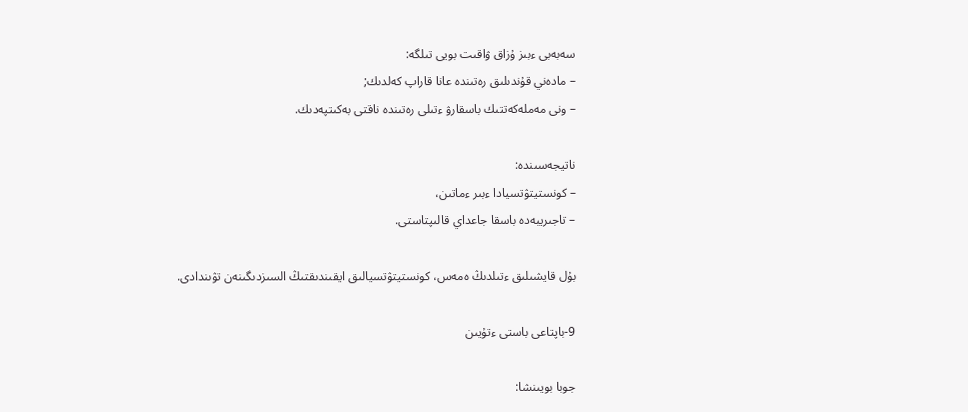سەبەبى ءبىز ۇزاق ۋاقىت بويى تىلگە:
– مادەني قۇندىلىق رەتىندە عانا قاراپ كەلدىك;
– ونى مەملەكەتتىك باسقارۋ ءتىلى رەتىندە ناقتى بەكىتپەدىك.

ناتيجەسىندە:
– كونستيتۋتسيادا ءبىر ءماتىن،
– تاجىريبەدە باسقا جاعداي قالىپتاستى.

بۇل قايشىلىق ءتىلدىڭ ەمەس، كونستيتۋتسيالىق ايقىندىقتىڭ السىزدىگىنەن تۋىندادى.

9-باپتاعى باستى ءتۇيىن

جوبا بويىنشا: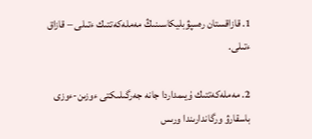1. قازاقستان رەسپۋبليكاسىنىڭ مەملەكەتتىك ءتىلى – قازاق ءتىلى.

2. مەملەكەتتىك ۇيىمداردا جانە جەرگىلىكتى ءوزىن-ءوزى باسقارۋ ورگاندارىندا ورىس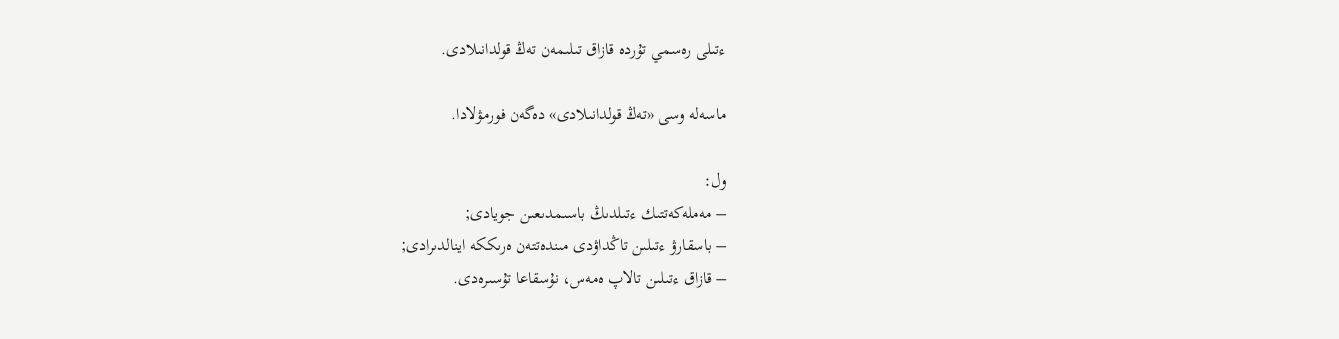ءتىلى رەسمي تۇردە قازاق تىلىمەن تەڭ قولدانىلادى.

ماسەلە وسى «تەڭ قولدانىلادى» دەگەن فورمۋلادا.

ول:
– مەملەكەتتىك ءتىلدىڭ باسىمدىعىن جويادى;
– باسقارۋ ءتىلىن تاڭداۋدى مىندەتتەن ەرىككە اينالدىرادى;
– قازاق ءتىلىن تالاپ ەمەس، نۇسقاعا تۇسىرەدى.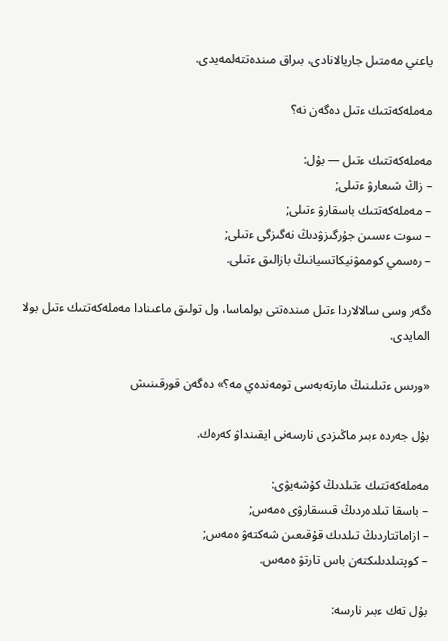ياعني مەمتىل جاريالانادى، بىراق مىندەتتەلمەيدى.

مەملەكەتتىك ءتىل دەگەن نە؟

مەملەكەتتىك ءتىل — بۇل:
– زاڭ شىعارۋ ءتىلى;
– مەملەكەتتىك باسقارۋ ءتىلى;
– سوت ءىسىن جۇرگىزۋدىڭ نەگىزگى ءتىلى;
– رەسمي كوممۋنيكاتسيانىڭ بازالىق ءتىلى.

ەگەر وسى سالالاردا ءتىل مىندەتتى بولماسا، ول تولىق ماعىنادا مەملەكەتتىك ءتىل بولا المايدى.

«ورىس ءتىلىنىڭ مارتەبەسى تومەندەي مە؟» دەگەن قورقىنىش

بۇل جەردە ءبىر ماڭىزدى نارسەنى ايقىنداۋ كەرەك.

مەملەكەتتىك ءتىلدىڭ كۇشەيۋى:
– باسقا تىلدەردىڭ قىسقارۋى ەمەس;
– ازاماتتاردىڭ تىلدىك قۇقىعىن شەكتەۋ ەمەس;
– كوپتىلدىلىكتەن باس تارتۋ ەمەس.

بۇل تەك ءبىر نارسە: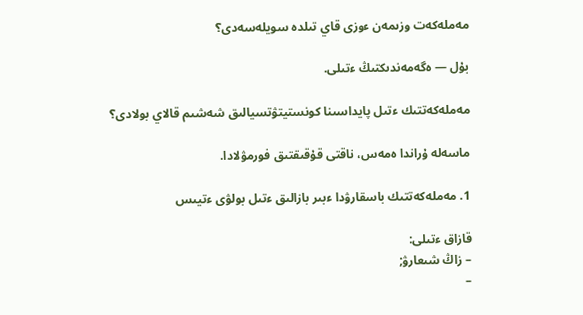مەملەكەت وزىمەن ءوزى قاي تىلدە سويلەسەدى؟

بۇل — ەگەمەندىكتىڭ ءتىلى.

مەملەكەتتىك ءتىل پايداسىنا كونستيتۋتسيالىق شەشىم قالاي بولادى؟

ماسەلە ۇراندا ەمەس، ناقتى قۇقىقتىق فورمۋلادا.

1. مەملەكەتتىك باسقارۋدا ءبىر بازالىق ءتىل بولۋى ءتيىس

قازاق ءتىلى:
– زاڭ شىعارۋ;
–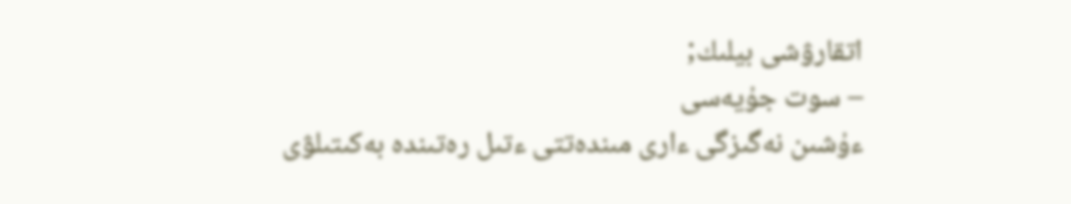اتقارۋشى بيلىك;
– سوت جۇيەسى
ءۇشىن نەگىزگى ءارى مىندەتتى ءتىل رەتىندە بەكىتىلۋى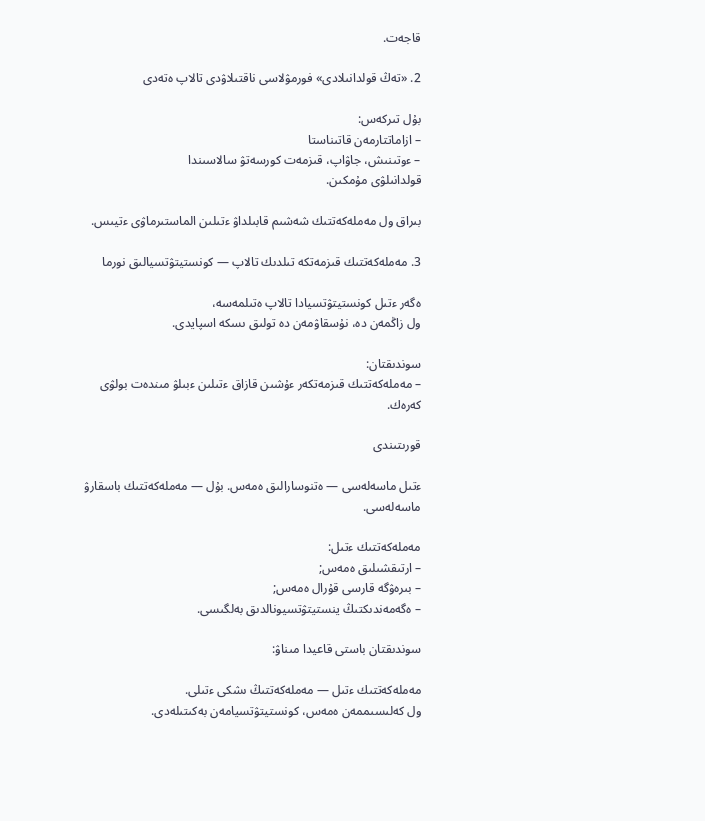قاجەت.

2. «تەڭ قولدانىلادى» فورمۋلاسى ناقتىلاۋدى تالاپ ەتەدى

بۇل تىركەس:
– ازاماتتارمەن قاتىناستا
– ءوتىنىش، جاۋاپ، قىزمەت كورسەتۋ سالاسىندا
قولدانىلۋى مۇمكىن.

بىراق ول مەملەكەتتىك شەشىم قابىلداۋ ءتىلىن الماستىرماۋى ءتيىس.

3. مەملەكەتتىك قىزمەتكە تىلدىك تالاپ — كونستيتۋتسيالىق نورما

ەگەر ءتىل كونستيتۋتسيادا تالاپ ەتىلمەسە،
ول زاڭمەن دە، نۇسقاۋمەن دە تولىق ىسكە اسپايدى.

سوندىقتان:
– مەملەكەتتىك قىزمەتكەر ءۇشىن قازاق ءتىلىن ءبىلۋ مىندەت بولۋى كەرەك.

قورىتىندى

ءتىل ماسەلەسى — ەتنوسارالىق ەمەس. بۇل — مەملەكەتتىك باسقارۋ ماسەلەسى.

مەملەكەتتىك ءتىل:
– ارتىقشىلىق ەمەس;
– بىرەۋگە قارسى قۇرال ەمەس;
– ەگەمەندىكتىڭ ينستيتۋتسيونالدىق بەلگىسى.

سوندىقتان باستى قاعيدا مىناۋ:

مەملەكەتتىك ءتىل — مەملەكەتتىڭ ىشكى ءتىلى.
ول كەلىسىممەن ەمەس، كونستيتۋتسيامەن بەكىتىلەدى.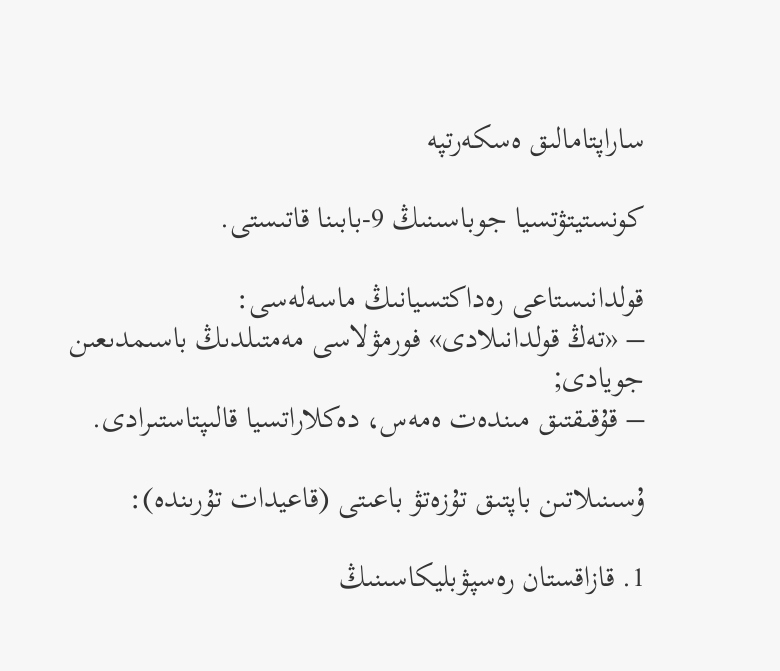ساراپتامالىق ەسكەرتپە

كونستيتۋتسيا جوباسىنىڭ 9-بابىنا قاتىستى.

قولدانىستاعى رەداكتسيانىڭ ماسەلەسى:
– «تەڭ قولدانىلادى» فورمۋلاسى مەمتىلدىڭ باسىمدىعىن جويادى;
– قۇقىقتىق مىندەت ەمەس، دەكلاراتسيا قالىپتاستىرادى.

ۇسىنىلاتىن باپتىق تۇزەتۋ باعىتى (قاعيدات تۇرىندە):

1. قازاقستان رەسپۋبليكاسىنىڭ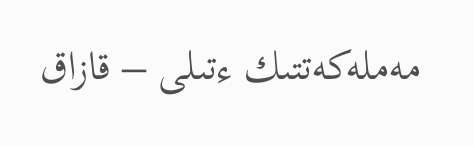مەملەكەتتىك ءتىلى – قازاق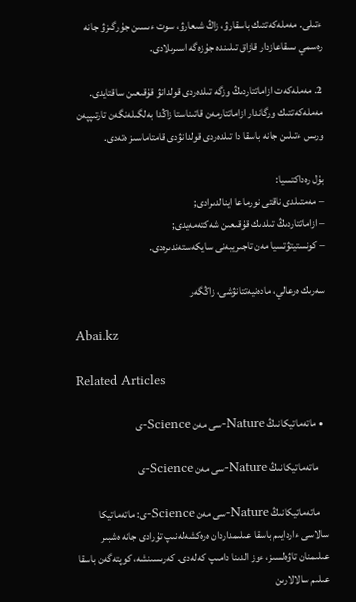ءتىلى. مەملەكەتتىك باسقارۋ، زاڭ شىعارۋ، سوت ءىسىن جۇرگىزۋ جانە رەسمي ىسقاعازدار قازاق تىلىندە جۇزەگە اسىرىلادى.

2. مەملەكەت ازاماتتاردىڭ وزگە تىلدەردى قولدانۋ قۇقىعىن ساقتايدى. مەملەكەتتىك ورگاندار ازاماتتارمەن قاتىناستا زاڭدا بەلگىلەنگەن تارتىپپەن ورىس ءتىلىن جانە باسقا دا تىلدەردى قولدانۋدى قامتاماسىز ەتەدى.

بۇل رەداكتسيا:
– مەمتىلدى ناقتى نورماعا اينالدىرادى;
– ازاماتتاردىڭ تىلدىك قۇقىعىن شەكتەمەيدى;
– كونستيتۋتسيا مەن تاجىريبەنى سايكەستەندىرەدى.

سەرىك ەرعالي، مادەنيەتتانۋشى، زاڭگەر

Abai.kz

Related Articles

  • ماتەماتيكانىڭ Nature-سى مەن Science-ى

    ماتەماتيكانىڭ Nature-سى مەن Science-ى

    ماتەماتيكانىڭ Nature-سى مەن Science-ى: ماتەماتيكا سالاسى ءاردايىم باسقا عىلىمداردان ەرەكشەلەنىپ تۇرادى جانە ەشبىر عىلىمنان تاۋەلسىز، ءوز الدىنا دامىپ كەلەدى. كەرىسىنشە، كوپتەگەن باسقا عىلىم سالالارىن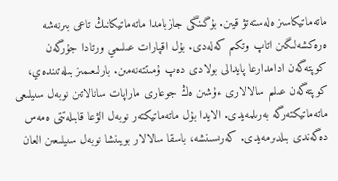ماتەماتيكاسىز ەلەستەتۋ قيىن. بۇگىنگى جازبامدا ماتەماتيكانىڭ تاعى بىرنەشە ەرەكشەلىگىن اتاپ وتكىم كەلەدى. بۇل اقپارات عىلىمي ورتادا جۇرگەن كوپتەگەن ادامدارعا پايدالى بولادى دەپ ۇمىتتەنەمىن. بارلىعىمىز بىلەتىندەي، كوپتەگەن عىلىم سالالارى ءۇشىن ەڭ جوعارى ماراپات سانالاتىن نوبەل سىيلىعى ماتەماتيكتەرگە بەرىلمەيدى. الايدا بۇل ماتەماتيكتەر نوبەل الۋعا قابىلەتتى ەمەس دەگەندى بىلدىرمەيدى. كەرىسىنشە، باسقا سالالار بويىنشا نوبەل سىيلىعىن العان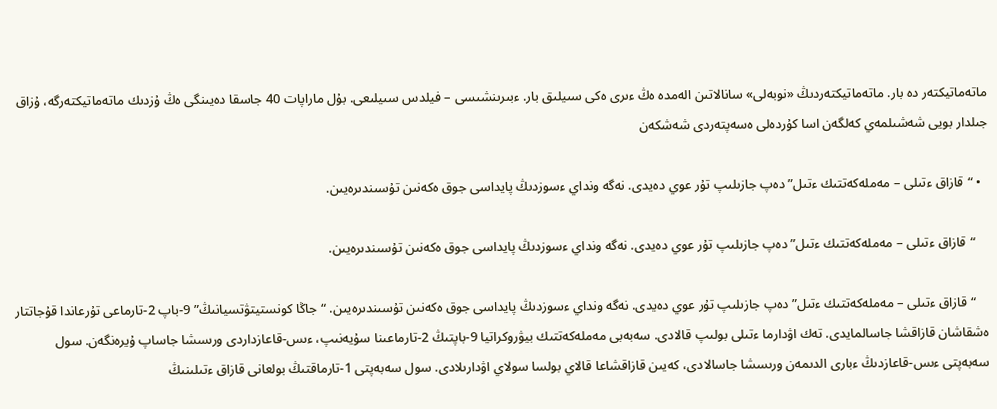ماتەماتيكتەر دە بار. ماتەماتيكتەردىڭ «نوبەلى» سانالاتىن الەمدە ەڭ ءىرى ەكى سىيلىق بار. ءبىرىنشىسى – فيلدس سىيلىعى. بۇل ماراپات 40 جاسقا دەيىنگى ەڭ ۇزدىك ماتەماتيكتەرگە، ۇزاق جىلدار بويى شەشىلمەي كەلگەن اسا كۇردەلى ەسەپتەردى شەشكەن

  • “قازاق ءتىلى – مەملەكەتتىك ءتىل” دەپ جازىلىپ تۇر عوي دەيدى. نەگە ونداي ءسوزدىڭ پايداسى جوق ەكەنىن تۇسىندىرەيىن.

    “قازاق ءتىلى – مەملەكەتتىك ءتىل” دەپ جازىلىپ تۇر عوي دەيدى. نەگە ونداي ءسوزدىڭ پايداسى جوق ەكەنىن تۇسىندىرەيىن.

    “قازاق ءتىلى – مەملەكەتتىك ءتىل” دەپ جازىلىپ تۇر عوي دەيدى. نەگە ونداي ءسوزدىڭ پايداسى جوق ەكەنىن تۇسىندىرەيىن. “جاڭا كونستيتۋتسيانىڭ” 9-باپ 2-تارماعى تۇرعاندا قۇجاتتار ەشقاشان قازاقشا جاسالمايدى. تەك اۋدارما ءتىلى بولىپ قالادى. سەبەبى مەملەكەتتىك بيۋروكراتيا 9-باپتىڭ 2-تارماعىنا سۇيەنىپ، ءىس-قاعازداردى ورىسشا جاساپ ۇيرەنگەن. سول سەبەپتى ءىس-قاعازدىڭ ءبارى الدىمەن ورىسشا جاسالادى، كەيىن قازاقشاعا قالاي بولسا سولاي اۋدارىلادى. سول سەبەپتى 1-تارماقتىڭ بولعانى قازاق ءتىلىنىڭ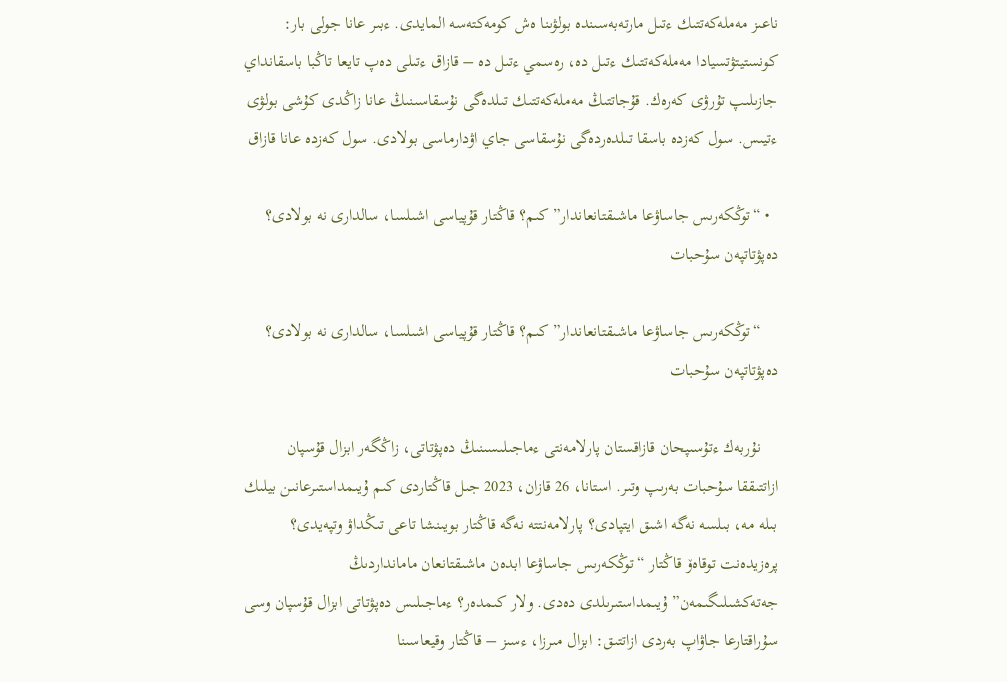ناعىز مەملەكەتتىك ءتىل مارتەبەسىندە بولۋىنا ەش كومەكتەسە المايدى. ءبىر عانا جولى بار: كونستيتۋتسيادا مەملەكەتتىك ءتىل دە، رەسمي ءتىل دە – قازاق ءتىلى دەپ تايعا تاڭبا باسقانداي جازىلىپ تۇرۋى كەرەك. قۇجاتتىڭ مەملەكەتتىك تىلدەگى نۇسقاسىنىڭ عانا زاڭدى كۇشى بولۋى ءتيىس. سول كەزدە باسقا تىلدەردەگى نۇسقاسى جاي اۋدارماسى بولادى. سول كەزدە عانا قازاق

  • “توڭكەرىس جاساۋعا ماشىقتانعاندار” كىم؟ قاڭتار قۇپياسى اشىلسا، سالدارى نە بولادى؟ دەپۋتاتپەن سۇحبات

    “توڭكەرىس جاساۋعا ماشىقتانعاندار” كىم؟ قاڭتار قۇپياسى اشىلسا، سالدارى نە بولادى؟ دەپۋتاتپەن سۇحبات

    نۇربەك ءتۇسىپحان قازاقستان پارلامەنتى ءماجىلىسىنىڭ دەپۋتاتى، زاڭگەر ابزال قۇسپان ازاتتىققا سۇحبات بەرىپ وتىر. استانا، 26 قازان، 2023 جىل قاڭتاردى كىم ۇيىمداستىرعانىن بيلىك بىلە مە، بىلسە نەگە اشىق ايتپادى؟ پارلامەنتتە نەگە قاڭتار بويىنشا تاعى تىڭداۋ وتپەيدى؟ پرەزيدەنت توقاەۆ قاڭتار “توڭكەرىس جاساۋعا ابدەن ماشىقتانعان مامانداردىڭ جەتەكشىلىگىمەن” ۇيىمداستىرىلدى دەدى. ولار كىمدەر؟ ءماجىلىس دەپۋتاتى ابزال قۇسپان وسى سۇراقتارعا جاۋاپ بەردى ازاتتىق: ابزال مىرزا، ءسىز – قاڭتار وقيعاسىنا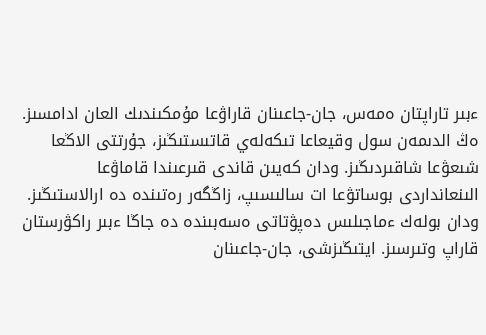ءبىر تاراپتان ەمەس، جان-جاعىنان قاراۋعا مۇمكىندىك العان ادامسىز. ەڭ الدىمەن سول وقيعاعا تىكەلەي قاتىستىڭىز، جۇرتتى الاڭعا شىعۋعا شاقىردىڭىز. ودان كەيىن قاندى قىرعىندا قاماۋعا الىنعانداردى بوساتۋعا ات سالىسىپ، زاڭگەر رەتىندە دە ارالاستىڭىز. ودان بولەك ءماجىلىس دەپۋتاتى ەسەبىندە دە جاڭا ءبىر راكۋرستان قاراپ وتىرسىز. ايتىڭىزشى، جان-جاعىنان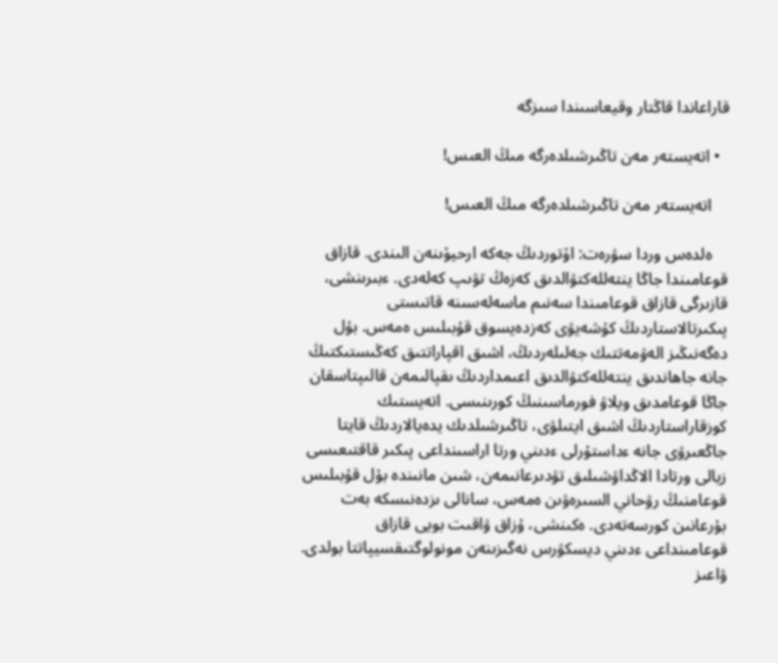قاراعاندا قاڭتار وقيعاسىندا سىزگە

  • اتەيستەر مەن تاڭىرشىلدەرگە مىڭ العىس!

    اتەيستەر مەن تاڭىرشىلدەرگە مىڭ العىس!

    ەلدەس وردا سۋرەت: اۆتوردىڭ جەكە ارحيۆىنەن الىندى. قازاق قوعامىندا جاڭا ينتەللەكتۋالدىق كەزەڭ تۋىپ كەلەدى. ءبىرىنشى، قازىرگى قازاق قوعامىندا سەنىم ماسەلەسىنە قاتىستى پىكىرتالاستاردىڭ كۇشەيۋى كەزدەيسوق قۇبىلىس ەمەس. بۇل دەگەنىڭىز الەۋمەتتىك جەلىلەردىڭ، اشىق اقپاراتتىق كەڭىستىكتىڭ جانە جاھاندىق ينتەللەكتۋالدىق اعىمداردىڭ ىقپالىمەن قالىپتاسقان جاڭا قوعامدىق ويلاۋ فورماسىنىڭ كورىنىسى. اتەيستىك كوزقاراستاردىڭ اشىق ايتىلۋى، تاڭىرشىلدىك يدەيالاردىڭ قايتا جاڭعىرۋى جانە ءداستۇرلى ءدىني ورتا اراسىنداعى پىكىر قاقتىعىسى زيالى ورتادا الاڭداۋشىلىق تۋدىرعانىمەن، شىن مانىندە بۇل قۇبىلىس قوعامنىڭ رۋحاني السىرەۋىن ەمەس، سانالى ىزدەنىسكە بەت بۇرعانىن كورسەتەدى. ەكىنشى، ۇزاق ۋاقىت بويى قازاق قوعامىنداعى ءدىني ديسكۋرس نەگىزىنەن مونولوگتىقسيپاتتا بولدى. ۋاعىز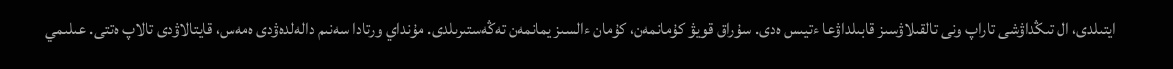ايتىلدى، ال تىڭداۋشى تاراپ ونى تالقىلاۋسىز قابىلداۋعا ءتيىس ەدى. سۇراق قويۋ كۇمانمەن، كۇمان ءالسىز يمانمەن تەڭەستىرىلدى. مۇنداي ورتادا سەنىم دالەلدەۋدى ەمەس، قايتالاۋدى تالاپ ەتتى. عىلىمي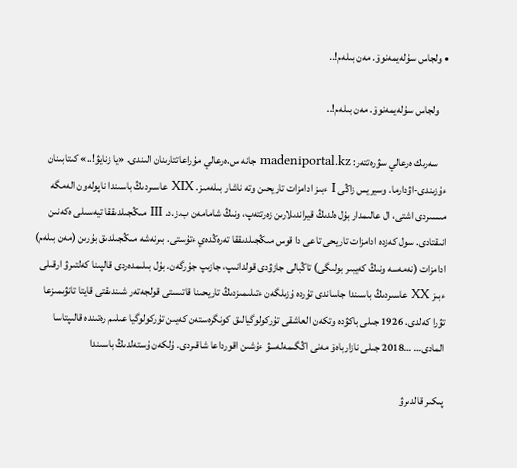• ولجاس سۇلەيمەنوۆ. مەن بىلەم!..

    ولجاس سۇلەيمەنوۆ. مەن بىلەم!..

    سەرىك ەرعالي سۋرەتتەر: madeniportal.kz جانە س.ەرعالي مۇراعاتتارىنان الىندى. «يا زنايۋ!..» كىتابىنان ءۇزىندى-اۋدارما. وسيريس زاڭى I ءبىز ادامزات تاريحىن وتە ناشار بىلەمىز. XIX عاسىردىڭ باسىندا ناپولەون الەمگە مىسىردى اشتى، ال عالىمدار بۇل ەلدىڭ قيراندىلارىن زەرتتەپ، ونىڭ شامامەن ب.ز.د. III مىڭجىلدىققا تيەسىلى ەكەنىن انىقتادى. سول كەزدە ادامزات تاريحى تاعى دا قوس مىڭجىلدىققا تەرەڭدەي ءتۇستى. بىرنەشە مىڭجىلدىق بۇرىن (مەن بىلەم) ادامزات (نەمەسە ونىڭ كەيبىر بولىگى) تاڭبالى جازۋدى قولدانىپ، جازىپ جۇرگەن. بۇل بىلىمدەردى قالپىنا كەلتىرۋ ارقىلى ءبىز XX عاسىردىڭ باسىندا جاساندى تۇردە ۇزىلگەن ءتىلىمىزدىڭ تاريحىنا قاتىستى قولجەتەر شىندىقتى قايتا تانۋىمىزعا تۋرا كەلدى. 1926 جىلى باكۋدە وتكەن العاشقى تۇركولوگيالىق كونگرەستەن كەيىن تۇركولوگيا عىلىم رەتىندە قالىپتاسا المادى… …2018 جىلى نازارباەۆ مەنى اڭگىمەلەسۋ ءۇشىن اقورداعا شاقىردى. ۇلكەن ۇستەلدىڭ باسىندا

پىكىر قالدىرۋ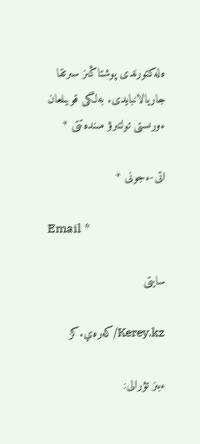ەلەكتورندى پوشتاڭىز سىرتقا جاريالانبايدى. بەلگى قويىلعان ءورىستى تولتىرۋ مىندەتتى *

اتى-ءجونى *

Email *

سايتى

Kerey.kz/كەرەي.كز

ءبىز تۋرالى: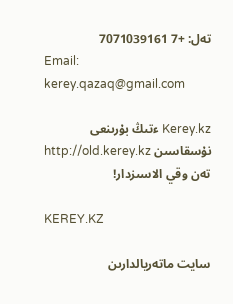تەل: +7 7071039161
Email: kerey.qazaq@gmail.com

Kerey.kz ءتىڭ بۇرىنعى نۇسقاسىن http://old.kerey.kz تەن وقي الاسىزدار!

KEREY.KZ

سايت ماتەريالدارىن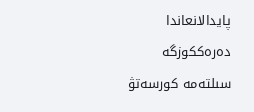پايدالانعاندا دەرەككوزگە سىلتەمە كورسەتۋ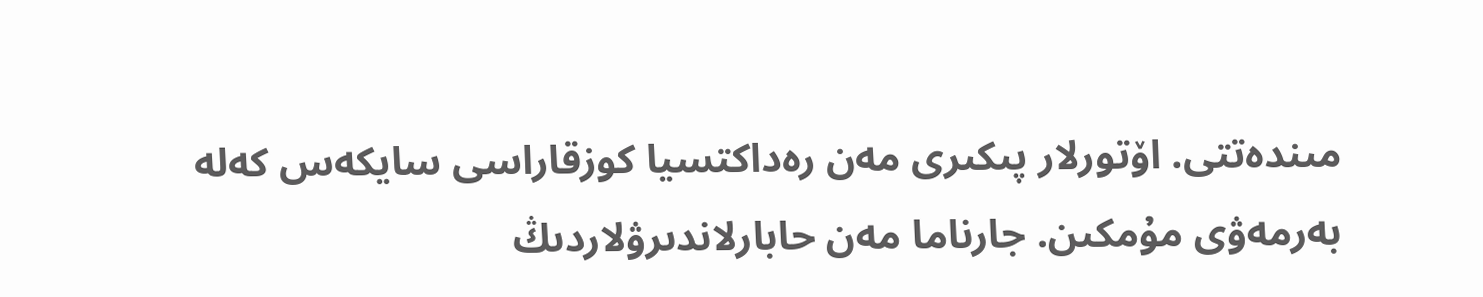مىندەتتى. اۆتورلار پىكىرى مەن رەداكتسيا كوزقاراسى سايكەس كەلە بەرمەۋى مۇمكىن. جارناما مەن حابارلاندىرۋلاردىڭ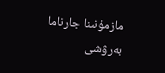مازمۇنىنا جارناما بەرۋشى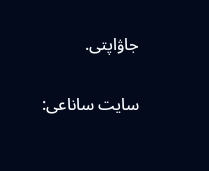جاۋاپتى.

سايت ساناعى: